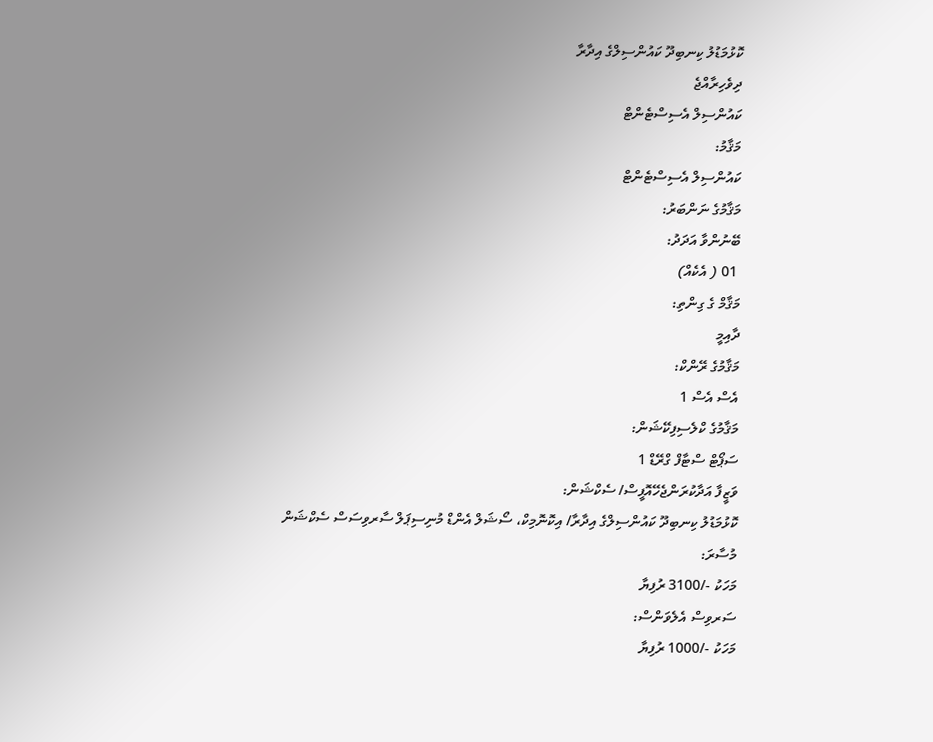ކޮޅުމަޑުލު ކިނބިދޫ ކައުންސިލްގެ އިދާރާ
ދިވެހިރާއްޖެ
ކައުންސިލް އެސިސްޓެންޓް
މަޤާމު:
ކައުންސިލް އެސިސްޓެންޓް
މަޤާމުގެ ނަންބަރު:
ބޭނުންވާ އަދަދު:
 01 ( އެކެއް)
މަޤާމް ގެ ގިންތި:
ދާއިމީ
މަޤާމުގެ ރޭންކް:
އެސް އެސް 1
މަޤާމުގެ ކްލެސިފިކޭޝަން:
ސަޕޯޓް ސްޓާފް ގްރޭޑް 1
ވަޒީފާ އަދާކުރަންޖެހޭއޮފީސް/ ސެކްޝަން:
ކޮޅުމަޑުލު ކިނބިދޫ ކައުންސިލްގެ އިދާރާ/ އިކޮނޮމިކް، ސޯޝަލް އެންޑް މުނިސިޕަލް ސާރވިސަސް ސެކްޝަން
މުސާރަ:
މަހަކު -/3100 ރުފިޔާ
ސަރވިސް އެލެވަންސް:
މަހަކު -/1000 ރުފިޔާ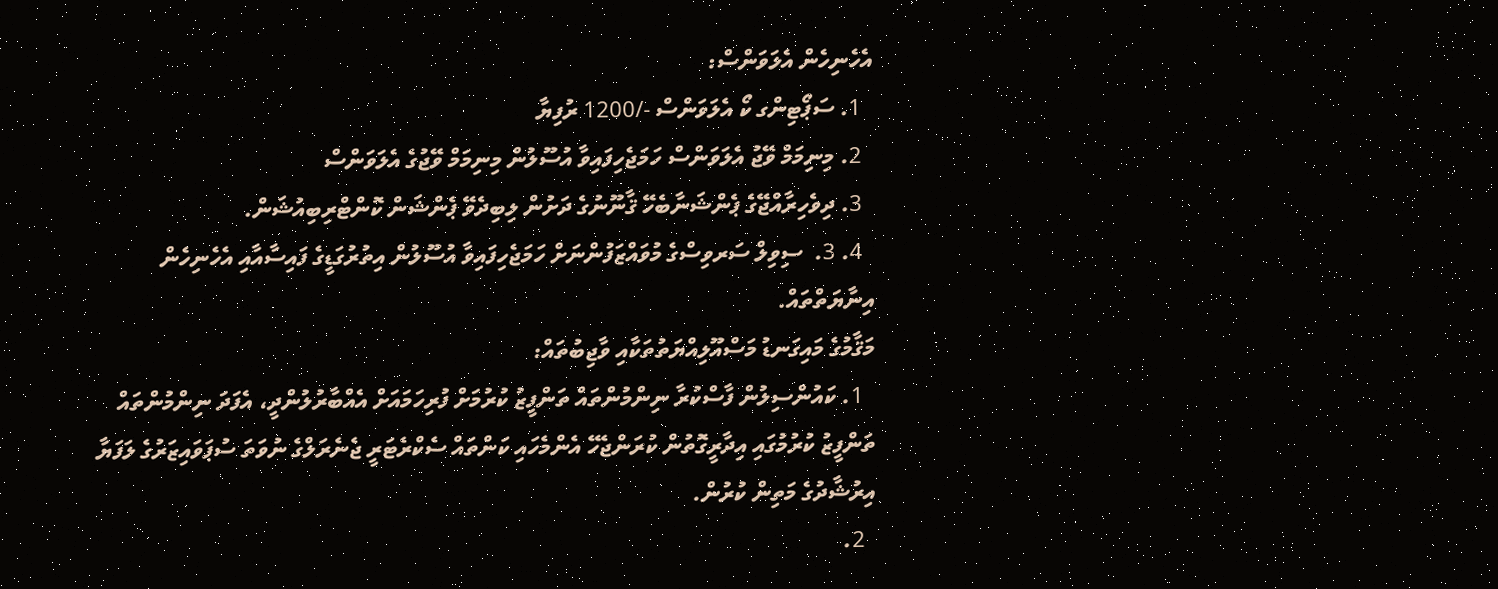އެހެނިހެން އެލަވަންސް:
  1. ސަޕޯޓިންގ ކޯ އެލަވަންސް -/1200 ރުފިޔާ
  2. މިނިމަމް ވޭޖު އެލަވަންސް ހަމަޖެހިފައިވާ އުސޫލުން މިނިމަމް ވޭޖުގެ އެލަވަންސް
  3. ދިވެހިރާއްޖޭގެ ޕެންޝަނާބެހޭ ޤާނޫނުގެ ދަށުން ލިބިދެވޭ ޕެންޝަން ކޮންޓްރިބިއުޝަން.
  4. 3.  ސިވިލް ސަރވިސްގެ މުވައްޒަފުންނަށް ހަމަޖެހިފައިވާ އުސޫލުން އިތުރުގަޑީގެ ފައިސާއާއި އެހެނިހެން އިނާޔަތްތައް.
މަޤާމުގެ މައިގަނޑު މަސްއޫލިއްޔަތުތަކާއި ވާޖިބުތައް:
  1. ކައުންސިލުން ފާސްކުރާ ނިންމުންތައް ތަންފީޒު ކުރުމަށް ފުރިހަމައަށް އެއްބާރުލުންދީ، އެފަދަ ނިންމުންތައް ތަންފީޒު ކުރުމުގައި އިދާރީގޮތުން ކުރަންޖެހޭ އެންމެހައި ކަންތައް ސެކްރެޓަރީ ޖެނެރަލްގެ ނުވަތަ ސުޕަވައިޒަރުގެ ލަފަޔާ އިރުޝާދުގެ މަތިން ކުރުން.
  2.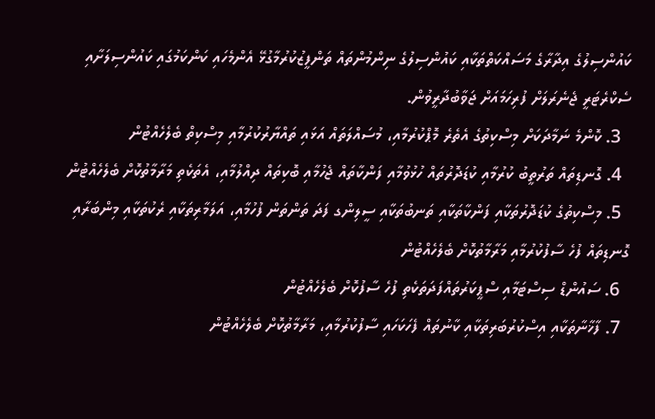ކައުންސިލުގެ އިދާރާގެ މަސައްކަތްތަކާއި ކައުންސިލުގެ ނިންމުންތައް ތަންފީޒުކުރުމާގުޅޭ އެންމެހައި ކަންކަމުގައި ކައުންސިލަށާއި ސެކްރެޓަރީ ޖެނެރަލަށް ފުރިހަމައަށް ޖަވާބުދާރީވުން.
  3. ކޮންމެ ނަމާދަކަށް މިސްކިތުގެ އެތެރެ މޮޕްކުރުމާއި، މުސައްލަތައް އަޅައި ތައްޔާރުކުރުމާއި މިސްކިތް ބެލެހެއްޓުން
  4. ގޮނޑިތައް ތަރުތީބު ކުރުމާއި ކުޑަދޮރުތައް ހުޅުވުމާއި ފަންކާތައް ޖެހުމާއި ބޮކިތައް ދިއްލުމާއި، އެތަކެތި މަރާމާތުކޮށް ބެލެހެއްޓުން
  5. މިސްކިތުގެ ކުޑަދޮރުތަކާއި ފަންކާތަކާއި ތަނބުތަކާއި ސީލިންގ ފަދަ ތަންތަން ފުހުމާއި، އަލަމާރިތަކާއި ރެކުތަކާއި މިންބަރާއި ގޮނޑިތައް ފުހެ ސާފުކުރުމާއި މަރާމާތުކޮށް ބެލެހެއްޓުން
  6. ސައުންޑް ސިސްޓަމާއި ސްޕީކަރުތައްފަދަތަކެތި ފުހެ ސާފުކޮށް ބެލެހެއްޓުން
  7. ފާޚާނާތަކާއި އިސްކުރުބަރިތަކާއި ކާނުތައް ފެހަކަހައި ސާފުކުރުމާއި، މަރާމާތުކޮށް ބެލެހެއްޓުން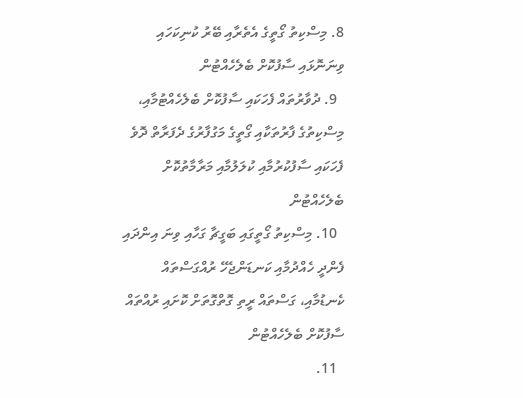8. މިސްކިތު ގޯތީގެ އެތެރާއި ބޭރު ކުނިކަހައި ވިނަނޮޅައި ސާފުކޮށް ބެލެހެއްޓުން
  9. ދުވާރުތައް ފެހަކައި ސާފުކޮށް ބެލެހެއްޓުމާއި، މިސްކިތުގެ ފާރުތަކާއި ގޯތީގެ މަގުފާރުގެ ދެފަރާތް ދޮވެ ފެހަކައި ސާފުކުރުމާއި ކުލަލުމާއި މަރާމާތުކޮށް ބެލެހެއްޓުން
  10. މިސްކިތު ގޯތީގައި ބަގީޗާ ގަހާއި ވިނަ އިންދައި ފެންދީ ހެއްދުމާއި ކަނޑަންޖެހޭ ރުއްގަސްތައް ކެނޑުމާއި، ގަސްތައް ރީތި ގޮތްގޮތަށް ކޮށައި ރުއްތައް ސާފުކޮށް ބެލެހެއްޓުން
  11.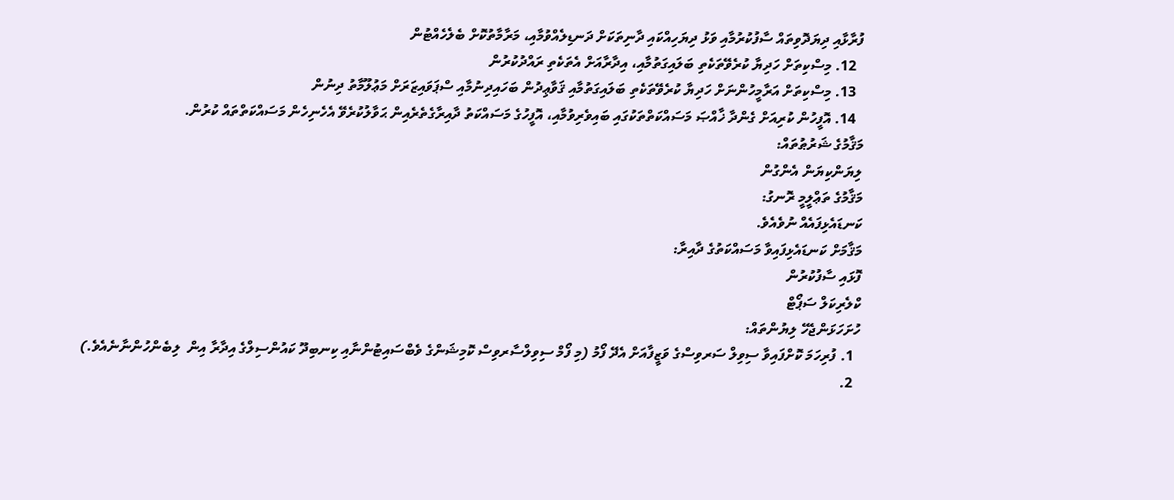ފުރާޅާއި ދިޔަދޮވިތައް ސާފުކުރުމާއި ވަޅު ދިޔަހިއްކައި ދާނިތަކަށް ދަނޑިލެއްވުމާއި، މަރާމާތުކޮށް ބެލެހެއްޓުން
  12. މިސްކިތަށް ހަދިޔާ ކުރެވޭތަކެތި ބަލައިގަތުމާއި، އިދާރާއަށް އެތަކެތި ރައްދުކުރުން
  13. މިސްކިތަށް އަރާމީހުންނަށް ހަދިޔާ ކުރެވޭތަކެތި ބަލައިގަތުމާއި ޤަވާޢިދުން ބަހައިދިނުމާއި ސްޕަވައިޒަރަށް މަޢުލޫމާތު ދިނުން
  14. އޮފީހުން ކުރިއަށް ގެންދާ ޚާއްޞަ މަސައްކަތްތަކުގައި ބައިވެރިވުމާއި، އޮފީހުގެ މަސައްކަތު ދާއިރާގެތެރެއިން ޙަވާލުކުރެވޭ އެހެނިހެން މަސައްކަތްތައް ކުރުން.
މަޤާމުގެ ޝަރުޠުތައް:
ލިޔަންކިޔަން އެންގުން
މަޤާމުގެ ތަޢްލީމީ ރޮނގު:
ކަނޑައެޅިފައެއް ނުވެއެވެ.
މަޤާމަށް ކަނޑައެޅިފައިވާ މަސައްކަތުގެ ދާއިރާ:
ފޮޅައި ސާފުކުރުން
ކްލެރިކަލް ސަޕޯޓް
ހުށަހަޅަންޖެހޭ ލިޔުންތައް:
  1. ފުރިހަމަ ކޮށްފައިވާ ސިވިލް ސަރވިސްގެ ވަޒީފާއަށް އެދޭ ފޯމު (މި ފޯމް ސިވިލްސާރވިސް ކޮމިޝަންގެ ވެބްސައިޓުންނާއި ކިނބިދޫ ކައުންސިލްގެ އިދާރާ އިން  ލިބެންހުންނާނެއެވެ.)
  2.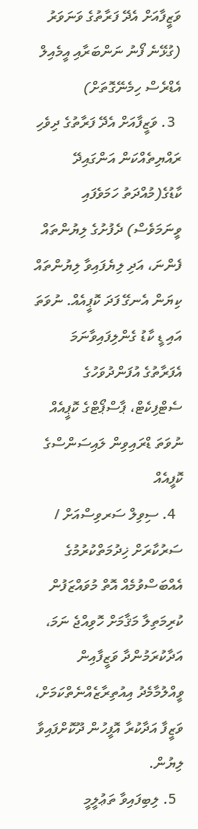ވަޒީފާއަށް އެދޭ ފަރާތުގެ ވަނަވަރު (ގުޅޭނެ ފޯނު ނަންބަރާއި އީމެއިލް އެޑްރެސް ހިމެނޭގޮތަށް)
  3. ވަޒީފާއަށް އެދޭ ފަރާތުގެ ދިވެހި ރައްޔިތެއްކަން އަންގައިދޭ ކާޑުގެ(މުއްދަތު ހަމަވެފައި ވީނަމަވެސް) ދެފުށުގެ ލިޔުންތައް ފެންނަ، އަދި ލިޔެފައިވާ ލިޔުންތައް ކިޔަން އެނގޭ ފަދަ ކޮޕީއެއް. ނުވަތަ އައި ޑީ ކާޑު ގެންލިފައިވާނަމަ އެފަރާތުގެ އުފަންދުވަހުގެ ސެޓްފިކެޓް، ޕާސްޕޯޓްގެ ކޮޕީއެއް ނުވަތަ ޑްރައިވިން ލައިސަންސްގެ ކޮފީއެއް
  4. ސިވިލް ސަރވިސްއަށް / ސަރުކާރަށް ޚިދުމަތްކުރުމުގެ އެއްބަސްވުމެއް އޮތް މުވައްޒަފުން ކުރިމަތިލާ މަޤާމަށް ހޮވިއްޖެ ނަމަ، އަދާކުރަމުންދާ ވަޒީފާއިން ވީއްލުމާމެދު އިއުތިރާޒެއްނެތްކަމަށް، ވަޒީފާ އަދާކުރާ އޮފީހުން ދޫކޮށްފައިވާ ލިޔުން.
  5. ލިބިފައިވާ ތަޢުލީމީ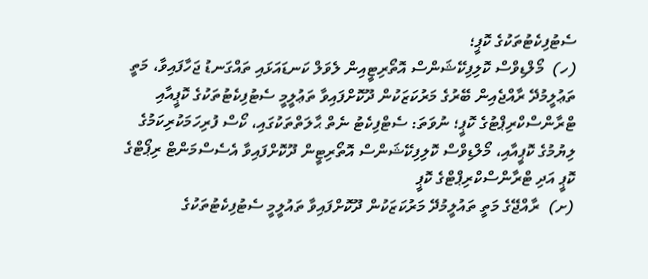ސެޓުފިކެޓުތަކުގެ ކޮޕީ؛
(ހ)  މޯލްޑިވްސް ކޮލިފިކޭޝަންސް އޮތޯރިޓީއިން ލެވަލް ކަނޑައަޅައި ތައްގަނޑު ޖަހާފައިވާ، މަތީ ތަޢުލީމުދޭ ރާއްޖެއިން ބޭރުގެ މަރުކަޒަކުން ދޫކޮށްފައިވާ ތަޢުލީމީ ސެޓުފިކެޓުތަކުގެ ކޮޕީއާއި ޓްރާންސްކްރިޕްޓުގެ ކޮޕީ؛ ނުވަތަ: ސެޓްފިކެޓު ނެތް ޙާލަތްތަކުގައި، ކޯސް ފުރިހަމަކުރިކަމުގެ ލިޔުމުގެ ކޮޕީއާއި، މޯލްޑިވްސް ކޮލިފިކޭޝަންސް އޮތޯރިޓީން ދޫކޮށްފައިވާ އެސެސްމަންޓް ރިޕޯޓްގެ ކޮޕީ އަދި ޓްރާންސްކްރިޕްޓްގެ ކޮޕީ
(ށ)  ރާއްޖޭގެ މަތީ ތައުލީމުދޭ މަރުކަޒަކުން ދޫކޮށްފައިވާ ތައުލީމީ ސެޓުފިކެޓުތަކުގެ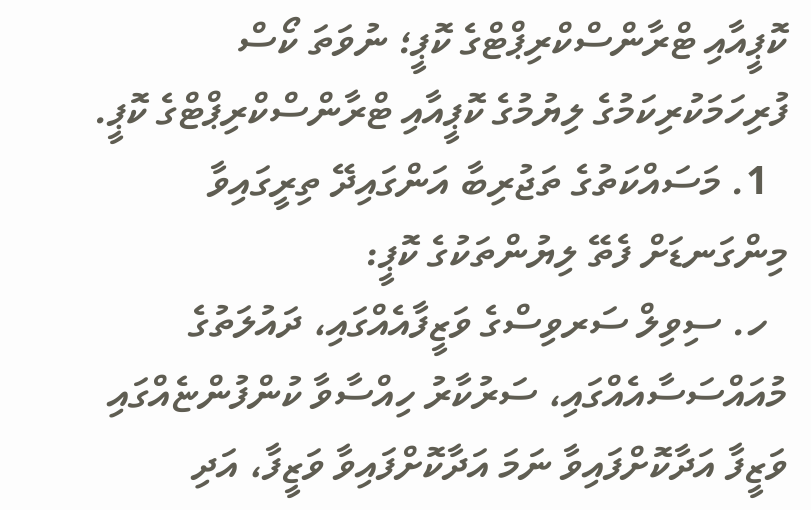ކޮޕީއާއި ޓްރާންސްކްރިޕްޓްގެ ކޮޕީ؛ ނުވަތަ ކޯސް ފުރިހަމަކުރިކަމުގެ ލިޔުމުގެ ކޮޕީއާއި ޓްރާންސްކްރިޕްޓްގެ ކޮޕީ.
  1. މަސައްކަތުގެ ތަޖުރިބާ އަންގައިދޭ ތިރީގައިވާ މިންގަނޑަށް ފެތޭ ލިޔުންތަކުގެ ކޮޕީ:
  ހ. ސިވިލް ސަރވިސްގެ ވަޒީފާއެއްގައި، ދައުލަތުގެ މުއައްސަސާއެއްގައި، ސަރުކާރު ހިއްސާވާ ކުންފުންޏެއްގައި ވަޒީފާ އަދާކޮށްފައިވާ ނަމަ އަދާކޮށްފައިވާ ވަޒީފާ، އަދި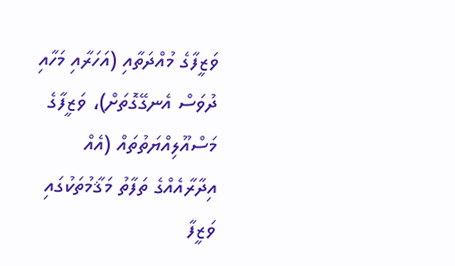ވަޒީފާގެ މުއްދަތާއި (އަހަރާއި މަހާއި ދުވަސް އެނގޭގޮތަށް)، ވަޒީފާގެ މަސްއޫލިއްޔަތުތައް (އެއް އިދާރާއެއްގެ ތަފާތު މަޤާމުތަކުގައި ވަޒީފާ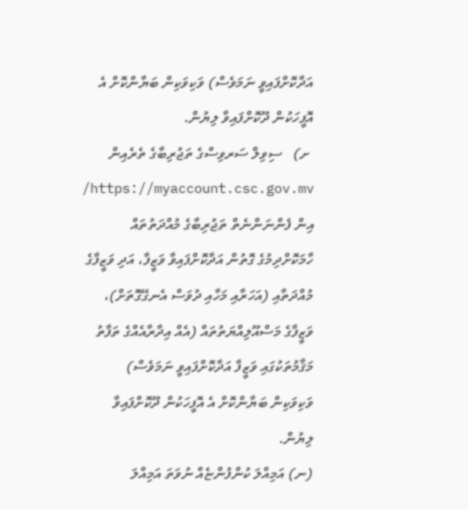އަދާކޮށްފައިވީ ނަމަވެސް) ވަކިވަކިން ބަޔާންކޮށް އެ އޮފީހަކުން ދޫކޮށްފައިވާ ލިޔުން.
 ށ)   ސިވިލް ސަރވިސްގެ ތަޖުރިބާގެ ތެރެއިން https://myaccount.csc.gov.mv/ އިން ފެންނަންނެތް ތަޖުރިބާގެ މުއްދަތުތައް ހާމަކޮށްދިމުގެ ގޮތުން އަދާކޮށްފައިވާ ވަޒީފާ، އަދި ވަޒީފާގެ މުއްދަތާއި (އަހަރާއި މަހާއި ދުވަސް އެނގޭގޮތަށް)، ވަޒީފާގެ މަސްއޫލިއްޔަތުތައް (އެއް އިދާރާއެއްގެ ތަފާތު މަޤާމުތަކުގައި ވަޒީފާ އަދާކޮށްފައިވީ ނަމަވެސް) ވަކިވަކިން ބަޔާންކޮށް އެ އޮފީހަކުން ދޫކޮށްފައިވާ ލިޔުން.
(ނ) އަމިއްލަ ކުންފުންޏެއް ނުވަތަ އަމިއްލަ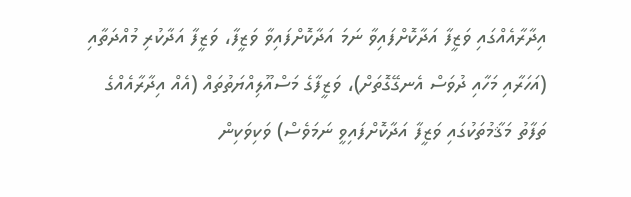އިދާރާއެއްގައި ވަޒީފާ އަދާކޮށްފައިވާ ނަމަ އަދާކޮށްފައިވާ ވަޒީފާ، ވަޒީފާ އަދާކުރި މުއްދަތާއި (އަހަރާއި މަހާއި ދުވަސް އެނގޭގޮތަށް)، ވަޒީފާގެ މަސްއޫލިއްޔަތުތައް (އެއް އިދާރާއެއްގެ ތަފާތު މަޤާމުތަކުގައި ވަޒީފާ އަދާކޮށްފައިވީ ނަމަވެސް) ވަކިވަކިން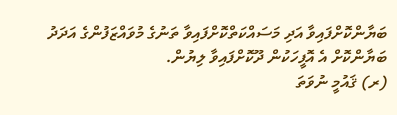ބަޔާންކޮށްފައިވާ އަދި މަސައްކަތްކޮށްފައިވާ ތަނުގެ މުވައްޒަފުންގެ އަދަދު ބަޔާންކޮށް އެ އޮފީހަކުން ދޫކޮށްފައިވާ ލިޔުން.
(ރ) ޤައުމީ ނުވަތަ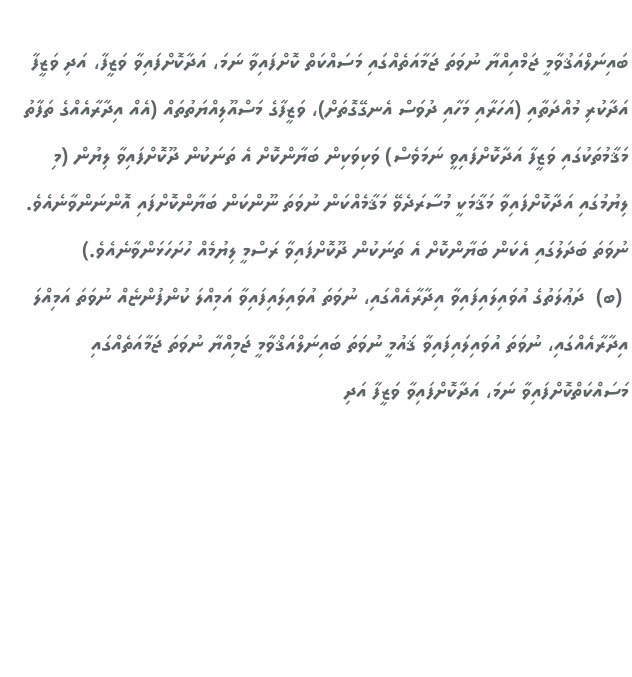ބައިނަލްއަޤުވާމީ ޖަމްއިއްޔާ ނުވަތަ ޖަމާއަތެއްގައި މަސައްކަތް ކޮށްފައިވާ ނަމަ، އަދާކޮށްފައިވާ ވަޒީފާ، އަދި ވަޒީފާ އަދާކުރި މުއްދަތާއި (އަހަރާއި މަހާއި ދުވަސް އެނގޭގޮތަށް)، ވަޒީފާގެ މަސްއޫލިއްޔަތުތައް (އެއް އިދާރާއެއްގެ ތަފާތު މަޤާމުތަކުގައި ވަޒީފާ އަދާކޮށްފައިވީ ނަމަވެސް) ވަކިވަކިން ބަޔާންކޮށް އެ ތަނަކުން ދޫކޮށްފައިވާ ލިޔުން (މި ލިޔުމުގައި އަދާކޮށްފައިވާ މަޤާމަކީ މުސާރަދެވޭ މަޤާމެއްކަން ނުވަތަ ނޫންކަން ބަޔާންކޮށްފައި އޮންނަންވާނެއެވެ. ނުވަތަ ބަދަލުގައި އެކަން ބަޔާންކޮށް އެ ތަނަކުން ދޫކޮށްފައިވާ ރަސްމީ ލިޔުމެއް ހުށަހަޅަންވާނެއެވެ.)
 (ބ)  ދަޢުލަތުގެ އުވައިލައިފައިވާ އިދާރާއެއްގައި، ނުވަތަ އުވައިލައިފައިވާ އަމިއްލަ ކުންފުންޏެއް ނުވަތަ އަމިއްލަ އިދާރާއެއްގައި، ނުވަތަ އުވައިލައިފައިވާ ޤައުމީ ނުވަތަ ބައިނަލްއަޤްވާމީ ޖަމިއްޔާ ނުވަތަ ޖަމާއަތެއްގައި މަސައްކަތްކޮށްފައިވާ ނަމަ، އަދާކޮށްފައިވާ ވަޒީފާ އަދި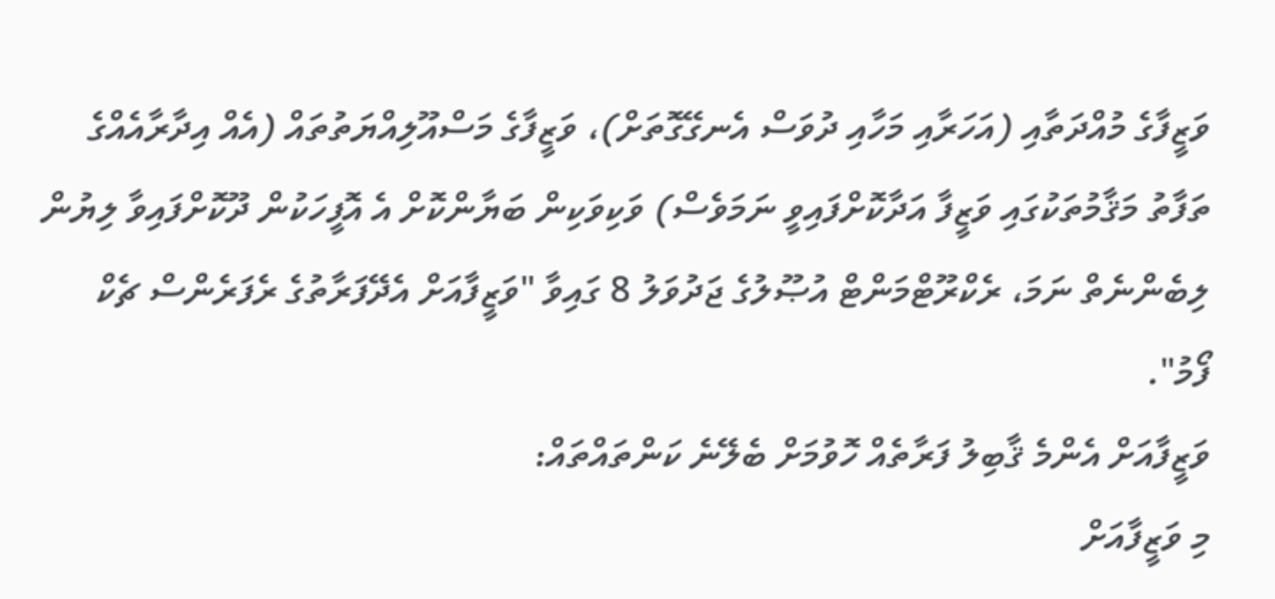ވަޒީފާގެ މުއްދަތާއި (އަހަރާއި މަހާއި ދުވަސް އެނގޭގޮތަށް)، ވަޒީފާގެ މަސްއޫލިއްޔަތުތައް (އެއް އިދާރާއެއްގެ ތަފާތު މަޤާމުތަކުގައި ވަޒީފާ އަދާކޮށްފައިވީ ނަމަވެސް) ވަކިވަކިން ބަޔާންކޮށް އެ އޮފީހަކުން ދޫކޮށްފައިވާ ލިޔުން ލިބެންނެތް ނަމަ، ރެކްރޫޓްމަންޓް އުޞޫލުގެ ޖަދުވަލު 8 ގައިވާ "ވަޒީފާއަށް އެދޭފަރާތުގެ ރެފަރެންސް ޗެކް ފޯމު".
ވަޒީފާއަށް އެންމެ ޤާބިލު ފަރާތެއް ހޮވުމަށް ބެލޭނެ ކަންތައްތައް:
މި ވަޒީފާއަށް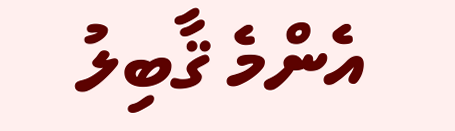އެންމެ ޤާބިލު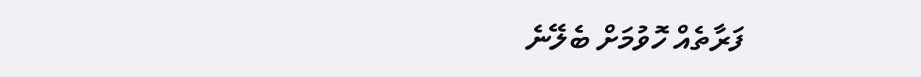ފަރާތެއް ހޮވުމަށް ބެލޭނެ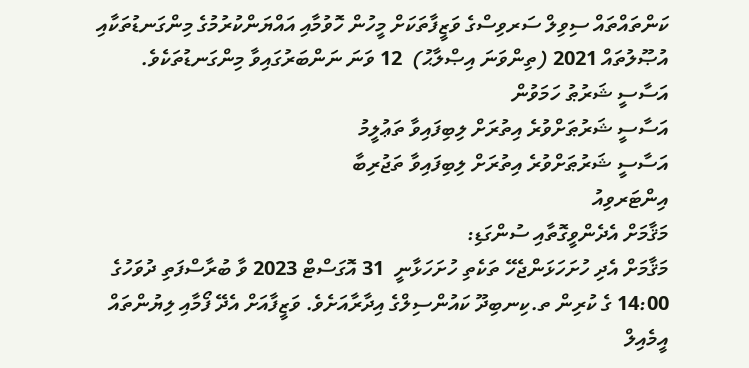ކަންތައްތައް ސިވިލް ސަރވިސްގެ ވަޒީފާތަކަށް މީހުން ހޮވުމާއި އައްޔަންކުރުމުގެ މިންގަނޑުތަކާއި އުޞޫލުތައް 2021 (ތިންވަނަ އިޞްލާޙު)  12 ވަނަ ނަންބަރުގައިވާ މިންގަނޑުތަކެވެ.
އަސާސީ ޝަރުޠު ހަމަވުން
އަސާސީ ޝަރުޠަށްވުރެ އިތުރަށް ލިބިފައިވާ ތަޢުލީމު
އަސާސީ ޝަރުޠަށްވުރެ އިތުރަށް ލިބިފައިވާ ތަޖުރިބާ
އިންޓަރވިއު
މަޤާމަށް އެދެންވީގޮތާއި ސުންގަޑި:
މަޤާމަށް އެދި ހުށަހަޅަންޖެހޭ ތަކެތި ހުށަހަޅާނީ  31 އޮގަސްޓް 2023 ވާ ބުރާސްފަތި ދުވަހުގެ 14:00 ގެ ކުރިން ތ.ކިނބިދޫ ކައުންސިލްގެ އިދާރާއަށެވެ. ވަޒީފާއަށް އެދޭ ފޯމާއި ލިޔުންތައް އީމެއިލް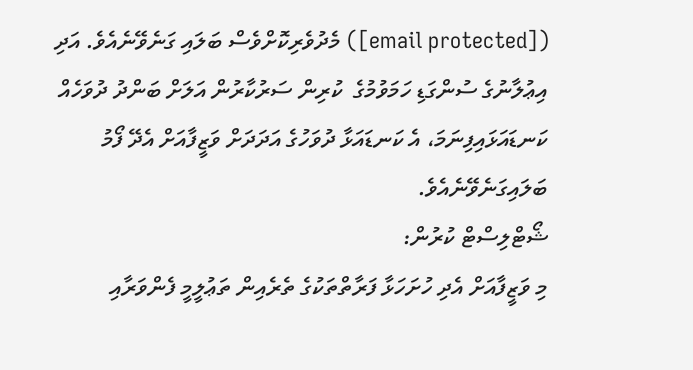([email protected]) މެދުވެރިކޮށްވެސް ބަލައި ގަނެވޭނެއެވެ. އަދި އިޢުލާނުގެ ސުންގަޑި ހަމަވުމުގެ  ކުރިން ސަރުކާރުން އަލަށް ބަންދު ދުވަހެއް ކަނޑައަޅައިފިނަމަ، އެ ކަނޑައަޅާ ދުވަހުގެ އަދަދަށް ވަޒީފާއަށް އެދޭ ފޯމު ބަލައިގަނެވޭނެއެވެ.
ޝޯޓްލިސްޓް ކުރުން:
މި ވަޒީފާއަށް އެދި ހުށަހަޅާ ފަރާތްތަކުގެ ތެރެއިން ތަޢުލީމީ ފެންވަރާއި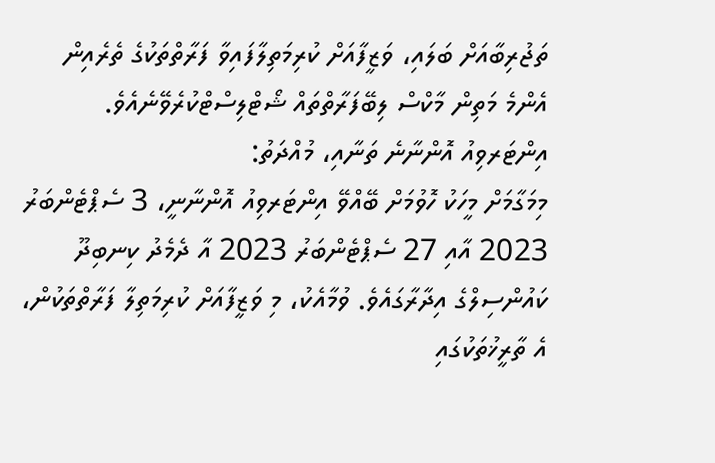ތަޖުރިބާއަށް ބަލައި، ވަޒީފާއަށް ކުރިމަތިލާފައިވާ ފަރާތްތަކުގެ ތެރެއިން އެންމެ މަތިން މާކްސް ލިބޭފަރާތްތައް ޝޯޓްލިސްޓްކުރެވޭނެއެވެ.
އިންޓަރވިއު އޮންނާނެ ތަނާއި، މުއްދަތު:
މިމަގާމަށް މީހަކު ހޮވުމަށް ބޭއްވޭ އިންޓަރވިއު އޮންނާނީ، 3 ސެޕްޓެންބަރު 2023 އާއި 27 ސެޕްޓެންބަރު 2023 އާ ދެމެދު ކިނބިދޫ ކައުންސިލްގެ އިދާރާގައެވެ. ވުމާއެކު، މި ވަޒީފާއަށް ކުރިމަތިލާ ފަރާތްތަކުން، އެ ތާރީޚުތަކުގައި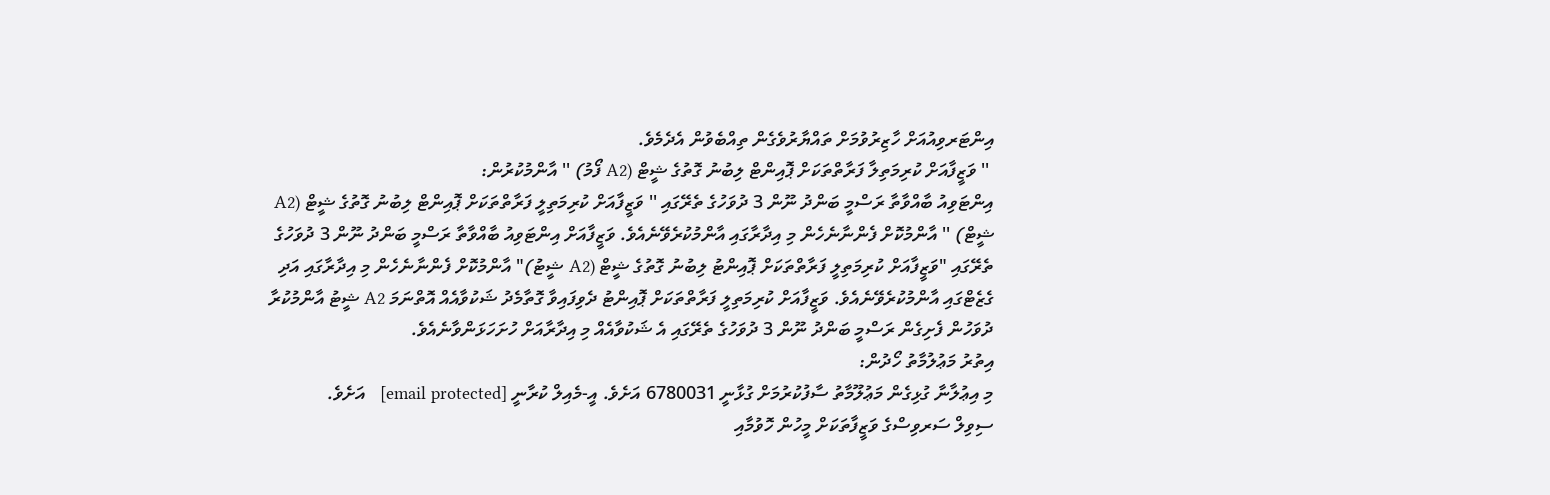އިންޓަރވިއުއަށް ހާޒިރުވުމަށް ތައްޔާރުވެގެން ތިއްބެވުން އެދެމެވެ.
 '' ވަޒީފާއަށް ކުރިމަތިލާ ފަރާތްތަކަށް ޕޮއިންޓް ލިބުނު ގޮތުގެ ޝީޓް (A2 ފޯމު) '' އާންމުކުރުން:
އިންޓަވިއު ބާއްވާތާ ރަސްމީ ބަންދު ނޫން 3 ދުވަހުގެ ތެރޭގައި '' ވަޒީފާއަށް ކުރިމަތިލީ ފަރާތްތަކަށް ޕޮއިންޓް ލިބުނު ގޮތުގެ ޝީޓް (A2 ޝީޓް) '' އާންމުކޮށް ފެންނާނެހެން މި އިދާރާގައި އާންމުކުރެވޭނެއެވެ. ވަޒީފާއަށް އިންޓަވިއު ބާއްވާތާ ރަސްމީ ބަންދު ނޫން 3 ދުވަހުގެ ތެރޭގައި "ވަޒީފާއަށް ކުރިމަތިލީ ފަރާތްތަކަށް ޕޮއިންޓު ލިބުނު ގޮތުގެ ޝީޓް (A2 ޝީޓު)" އާންމުކޮށް ފެންނާނެހެން މި އިދާރާގައި އަދި ގެޒެޓްގައި އާންމުކުރެވޭނެއެވެ. ވަޒީފާއަށް ކުރިމަތިލީ ފަރާތްތަކަށް ޕޮއިންޓު ދެވިފައިވާ ގޮތާމެދު ޝަކުވާއެއް އޮތްނަމަ A2 ޝީޓު އާންމުކުރާ ދުވަހުން ފެށިގެން ރަސްމީ ބަންދު ނޫން 3 ދުވަހުގެ ތެރޭގައި އެ ޝަކުވާއެއް މި އިދާރާއަށް ހުށަހަޅަންވާނެއެވެ.
އިތުރު މަޢުލުމާތު ހޯދުން:
މި އިޢުލާނާ ގުޅިގެން މަޢުލޫމާތު ސާފުކުރުމަށް ގުޅާނީ 6780031 އަށެވެ. އީ-މެއިލް ކުރާނީ [email protected]   އަށެވެ.
ސިވިލް ސަރވިސްގެ ވަޒީފާތަކަށް މީހުން ހޮވުމާއި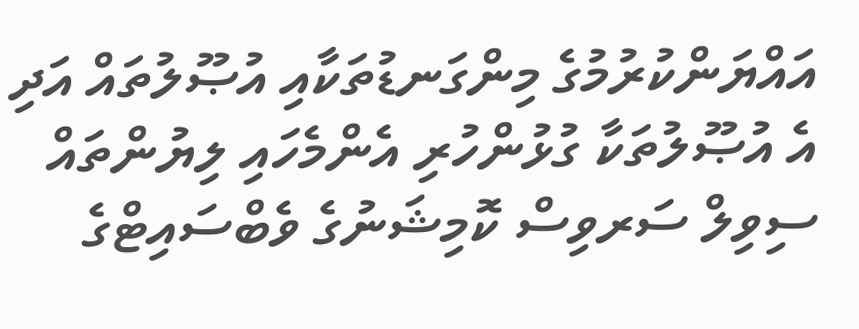އައްޔަންކުރުމުގެ މިންގަނޑުތަކާއި އުޞޫލުތައް އަދި އެ އުޞޫލުތަކާ ގުޅުންހުރި އެންމެހައި ލިޔުންތައް ސިވިލް ސަރވިސް ކޮމިޝަނުގެ ވެބްސައިޓްގެ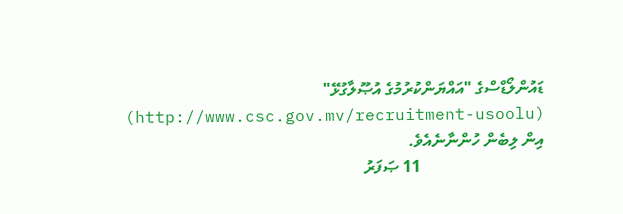ޑައުންލޯޑްސްގެ "އައްޔަންކުރުމުގެ އުޞޫލާގުޅޭ" (http://www.csc.gov.mv/recruitment-usoolu)  އިން ލިބެން ހުންނާނެއެވެ.
                              11 ޞަފަރު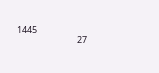1445
                              27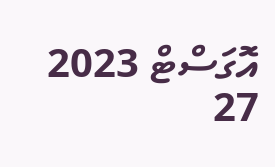އޮގަސްޓް 2023
27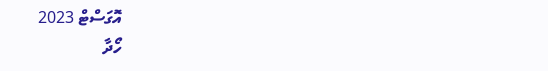އޮގަސްޓް 2023
ހޯދާ